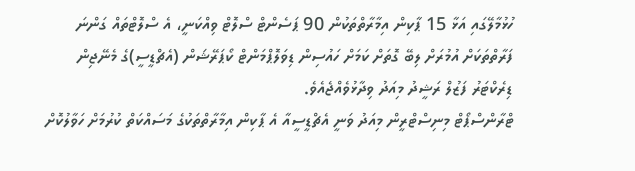ހުޅުމާލޭގައި އަޅާ 15 ޕާކިން އިމާރާތްތަކުން 90 ޕަސެންޓް ސްލޮޓް ވިއްކަނީ، އެ ސްލޮޓްތައް ގަންނަ ފަރާތްތަކަށް އުމުރަށް ލިބޭ ގޮތަށް ކަމަށް ހައުސިން ޑިވަލޮޕްމަންޓް ކޯޕަރޭޝަން (އެޗްޑީސީ)ގެ މެނޭޖިން ޑިރެކްޓަރު ފަޒުލް ރަޝީދު މިއަދު ވިދާޅުވެއްޖެއެވެ.
ޓްރާންސްޕޯޓް މިނިސްޓްރީން މިއަދު ވަނީ އެޗްޑީސީއާ އެ ޕާކިން އިމާރާތްތަކުގެ މަސައްކަތް ކުރުމަށް ހަވާލުކޮށް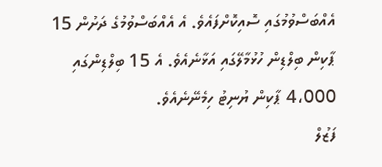އެއްބަސްވުމުގައި ސޮއިކޮށްފައެވެ. އެ އެއްބަސްވުމުގެ ދަށުން 15 ޕާކިން ބިލްޑިން ހުޅުމާލޭގައި އަޅާނެއެވެ. އެ 15 ބިލްޑިންގައި 4،000 ޕާކިން ޔުނިޓު ހިމެނޭނެއެވެ.
ފަޒުލް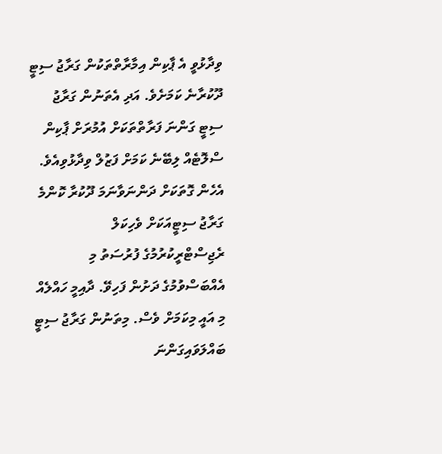ވިދާޅުވީ އެ ޕާކިން އިމާރާތްތަކުން ގަރާޖު ސިޓީ ދޫކުރާނެ ކަމަށެވެ. އަދި އެތަނުން ގަރާޖު ސިޓީ ގަންނަ ފަރާތްތަކަށް އުމުރަށް ޕާކިން ސްލޮޓެއް ލިބޭނެ ކަމަށް ފަޒުލް ވިދާޅުވިއެވެ.
އެހެން ގޮތަކަށް ދަންނަވާނަމަ ދޫކުރާ ކޮންމެ ގަރާޖު ސިޓީއަކަށް ވެހިކަލް ރެޖިސްޓްރީކުރުމުގެ ފުރުސަތު މި އެއްބަސްވުމުގެ ދަށުން ފަހިވޭ. ދާއިމީ ހައްލެއް މި އައީ މިކަމަށް ވެސް. މިތަނުން ގަރާޖު ސިޓީ ބައްލަވައިގަންނަ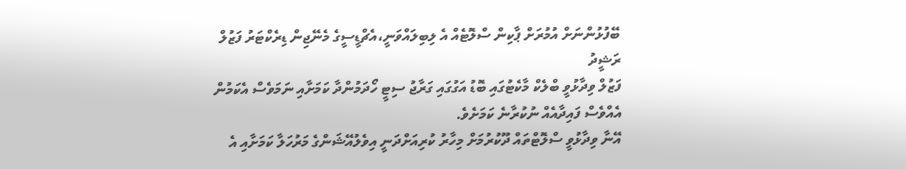ބޭފުޅުންނަށް އުމުރަށް ޕާކިން ސްލޮޓެއް އެ ލިބިލައްވަނީ،އެޗްޑީސީގެ މެނޭޖިން ޑިރެކްޓަރު ފަޒުލް ރަޝީދު
ފަޒުލް ވިދާޅުވީ ބްލެކް މާކެޓުގައި ބޮޑު އަގުގައި ގަރާޖު ސިޓީ ހޯދަމުންދާ ކަމަށާއި ނަމަވެސް އެކަމުން އެއްވެސް ފައިދާއެއް ނުކުރާނެ ކަމަށެވެ.
އޭނާ ވިދާޅުވީ ސްލޮޓްތައް ދޫކުރުމަށް މިހާރު ކުރިއަށްދަނީ އިވެލުއޭޝަންގެ މަރުހަލާ ކަމަށާއި އެ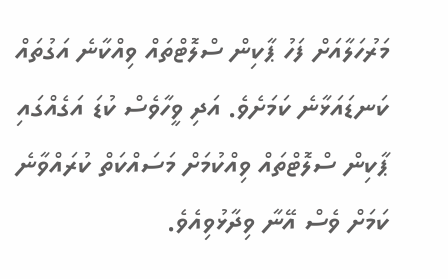މަރުހަލާއަށް ފަހު ޕާކިން ސްލޮޓްތައް ވިއްކާނެ އަގުތައް ކަނޑައަޅާނެ ކަމަށެވެ. އަދި ވީހާވެސް ކުޑަ އަގެއްގައި ޕާކިން ސްލޮޓްތައް ވިއްކުމަށް މަސައްކަތް ކުރައްވާނެ ކަމަށް ވެސް އޭނާ ވިދާޅުވިއެވެ.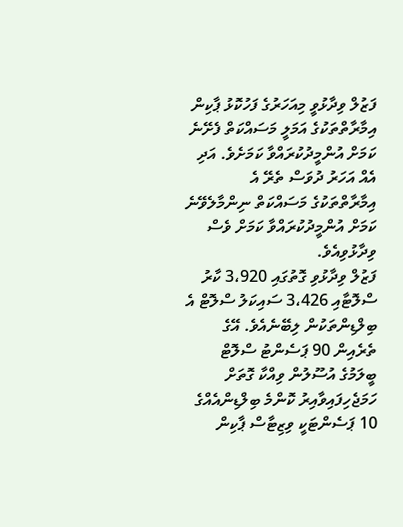ފަޒުލް ވިދާޅުވީ މިއަހަރުގެ ފަހުކޮޅު ޕާކިން އިމާރާތްތަކުގެ އަމަލީ މަސައްކަތް ފެށޭނެ ކަމަށް އުންމީދުކުރައްވާ ކަމަށެވެ. އަދި އެއް އަހަރު ދުވަސް ތެރޭ އެ އިމާރާތްތަކުގެ މަސައްކަތް ނިންމާލެވޭނެ ކަމަށް އުންމީދުކުރައްވާ ކަމަށް ވެސް ވިދާޅުވިއެވެ.
ފަޒުލް ވިދާޅުވި ގޮތުގައި 3،920 ކާރު ސްލޮޓާއި 3،426 ސައިކަލު ސްލޮޓް އެ ބިލްޑިންތަކުން ލިބޭނެއެވެ. އޭގެ ތެރެއިން 90 ޕަސެންޓު ސްލޮޓް ބީލަމުގެ އުސޫލުން ވިއްކާ ގޮތަށް ހަމަޖެހިފައިވާއިރު ކޮންމެ ބިލްޑިންއެއްގެ 10 ޕަސެންޓަކީ ވިޒިޓާސް ޕާކިން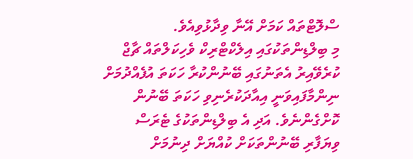ސްލޮޓްތައް ކަމަށް އޭނާ ވިދާޅުވިއެވެ.
މި ބިލްޑިންތަކުގައި އިލެކްޓްރިކް ވެހިކަލްތައް ޗާޖް ކުރެވޭއިރު އެތަނުގައި ބޭނުންކުރާ ހަކަތަ އުފެއްދުމަށް ނިންމާފައިވަނީ އިއާދަކުރެނިވި ހަކަތަ ބޭނުން ކޮށްގެންނެވެ. އަދި އެ ބިލްޑިންތަކުގެ ޓެރަސް ވިޔަފާރި ބޭނުންތަކަށް ކުއްޔަށް ދިނުމަށް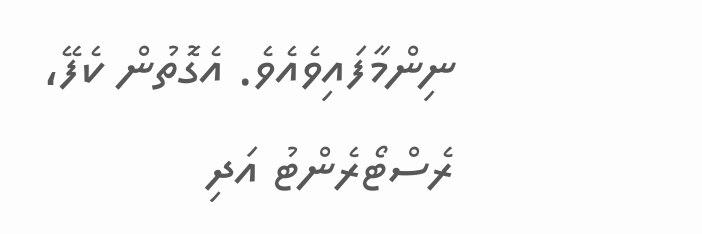ނިންމާފައިވެއެވެ. އެގޮތުން ކެފޭ، ރެސްޓޯރެންޓު އަދި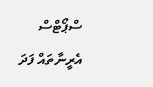ސްޕޯޓްސް އެރީނާތައް ފަދަ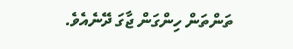ތަންތަން ހިންގަން ޖާގަ ދޭނެއެވެ.